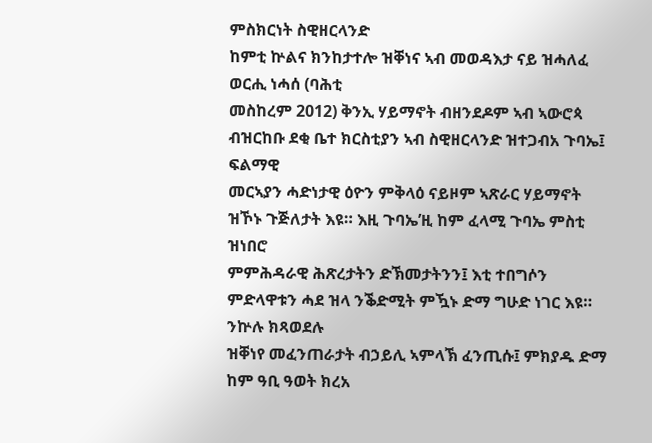ምስክርነት ስዊዘርላንድ
ከምቲ ኵልና ክንከታተሎ ዝቐነና ኣብ መወዳእታ ናይ ዝሓለፈ ወርሒ ነሓሰ (ባሕቲ
መስከረም 2012) ቅንኢ ሃይማኖት ብዘንደዶም ኣብ ኣውሮጳ ብዝርከቡ ደቂ ቤተ ክርስቲያን ኣብ ስዊዘርላንድ ዝተጋብአ ጉባኤ፤ ፍልማዊ
መርኣያን ሓድነታዊ ዕዮን ምቅላዕ ናይዞም ኣጽራር ሃይማኖት ዝኾኑ ጉጅለታት እዩ። እዚ ጉባኤ’ዚ ከም ፈላሚ ጉባኤ ምስቲ ዝነበሮ
ምምሕዳራዊ ሕጽረታትን ድኽመታትንን፤ እቲ ተበግሶን ምድላዋቱን ሓደ ዝላ ንቕድሚት ምዃኑ ድማ ግሁድ ነገር እዩ። ንኵሉ ክጻወደሉ
ዝቐነየ መፈንጠራታት ብኃይሊ ኣምላኽ ፈንጢሱ፤ ምክያዱ ድማ ከም ዓቢ ዓወት ክረአ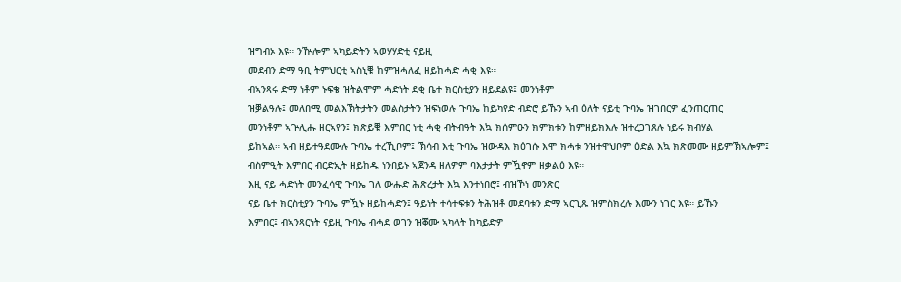ዝግብኦ እዩ። ንዅሎም ኣካይድትን ኣወሃሃድቲ ናይዚ
መደብን ድማ ዓቢ ትምህርቲ ኣስኒቑ ከምዝሓለፈ ዘይከሓድ ሓቂ እዩ።
ብኣንጻሩ ድማ ነቶም ኑፍቄ ዝትልሞም ሓድነት ደቂ ቤተ ክርስቲያን ዘይደልዩ፤ መንነቶም
ዝቓልዓሉ፤ መለበሚ መልእኽትታትን መልስታትን ዝፍነወሉ ጉባኤ ከይካየድ ብድሮ ይኹን ኣብ ዕለት ናይቲ ጉባኤ ዝገበርዎ ፈንጠርጠር
መንነቶም ኣጕሊሑ ዘርኣየን፤ ክጽይቑ እምበር ነቲ ሓቂ ብትብዓት እኳ ክሰምዑን ክምክቱን ከምዘይክእሉ ዝተረጋገጸሉ ነይሩ ክብሃል
ይከኣል። ኣብ ዘይተዓደሙሉ ጉባኤ ተረኺቦም፤ ኽሳብ እቲ ጉባኤ ዝውዳእ ክዕገሱ እሞ ክሓቱ ንዝተዋህቦም ዕድል እኳ ክጽመሙ ዘይምኽኣሎም፤
ብስምዒት እምበር ብርድኢት ዘይከዱ ነንበይኑ ኣጀንዳ ዘለዎም ባእታታት ምዃኖም ዘቃልዕ እዩ።
እዚ ናይ ሓድነት መንፈሳዊ ጉባኤ ገለ ውሑድ ሕጽረታት እኳ እንተነበሮ፤ ብዝኾነ መንጽር
ናይ ቤተ ክርስቲያን ጉባኤ ምዃኑ ዘይከሓድን፤ ዓይነት ተሳተፍቱን ትሕዝቶ መደባቱን ድማ ኣርጊጹ ዝምስክረሉ እሙን ነገር እዩ። ይኹን
እምበር፤ ብኣንጻርነት ናይዚ ጉባኤ ብሓደ ወገን ዝቖሙ ኣካላት ከካይድዎ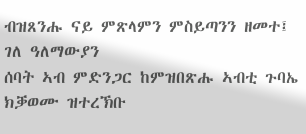ብዝጸንሑ ናይ ምጽላምን ምስይጣንን ዘመተ፤ ገለ ዓለማውያን
ሰባት ኣብ ምድንጋር ከምዝበጽሑ ኣብቲ ጉባኤ ክቓወሙ ዝተረኽቡ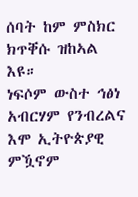ሰባት ከም ምስክር ክጥቐሱ ዝከኣል እዩ።
ነፍሶም ውስተ ኅፅነ አብርሃም የንብረልና እሞ ኢትዮጵያዊ ምዃኖም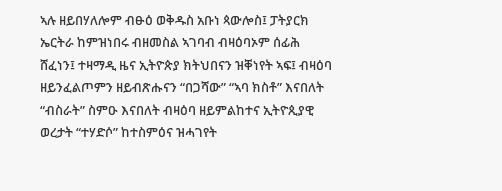ኣሉ ዘይበሃለሎም ብፁዕ ወቅዱስ አቡነ ጳውሎስ፤ ፓትያርክ ኤርትራ ከምዝነበሩ ብዘመስል ኣገባብ ብዛዕባኦም ሰፊሕ ሸፈነን፤ ተዛማዲ ዜና ኢትዮጵያ ክትህበናን ዝቐነየት ኣፍ፤ ብዛዕባ ዘይንፈልጦምን ዘይብጽሑናን “በጋሻው” “ኣባ ክስቶ” እናበለት “ብስራት” ስምዑ እናበለት ብዛዕባ ዘይምልከተና ኢትዮጲያዊ ወረታት “ተሃድሶ” ከተስምዕና ዝሓገየት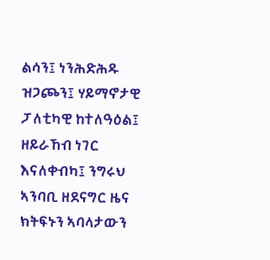ልሳን፤ ነንሕድሕዱ ዝጋጮን፤ ሃይማኖታዊ ፓለቲካዊ ከተለዓዕል፤ ዘይራኸብ ነገር እናለቀብካ፤ ንግሩህ ኣንባቢ ዘደናግር ዜና ክትፍኑን ኣባላታውን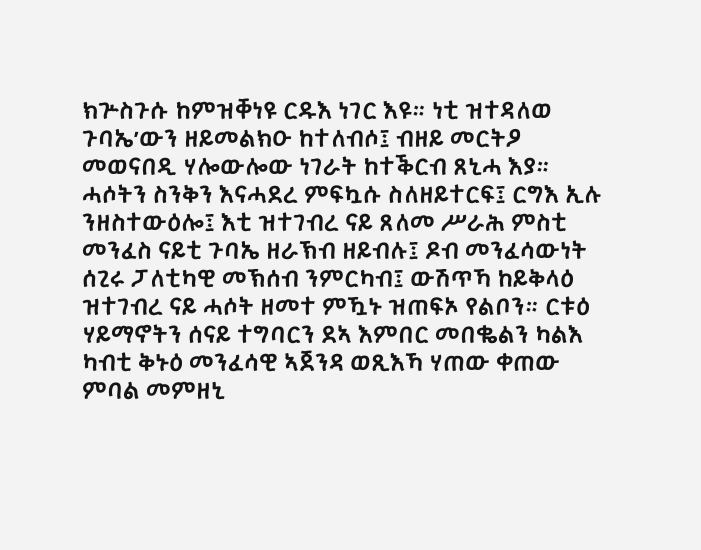ክጕስጉሱ ከምዝቐነዩ ርዱእ ነገር እዩ። ነቲ ዝተዳለወ ጉባኤ’ውን ዘይመልክዑ ከተለብሶ፤ ብዘይ መርትዖ መወናበዲ ሃሎውሎው ነገራት ከተቕርብ ጸኒሓ እያ። ሓሶትን ስንቅን እናሓደረ ምፍኳሱ ስለዘይተርፍ፤ ርግእ ኢሉ ንዘስተውዕሎ፤ እቲ ዝተገብረ ናይ ጸለመ ሥራሕ ምስቲ መንፈስ ናይቲ ጉባኤ ዘራኽብ ዘይብሉ፤ ዶብ መንፈሳውነት ሰጊሩ ፓለቲካዊ መኽሰብ ንምርካብ፤ ውሽጥኻ ከይቅላዕ ዝተገብረ ናይ ሓሶት ዘመተ ምዃኑ ዝጠፍኦ የልቦን። ርቱዕ ሃይማኖትን ሰናይ ተግባርን ደኣ እምበር መበቈልን ካልእ ካብቲ ቅኑዕ መንፈሳዊ ኣጀንዳ ወጺእኻ ሃጠው ቀጠው ምባል መምዘኒ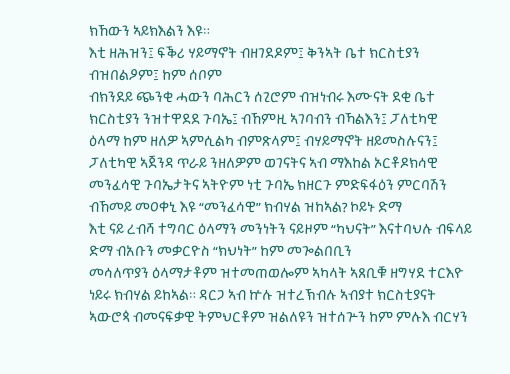ክኸውን ኣይክእልን እዩ።
እቲ ዘሕዝን፤ ፍቕሪ ሃይማኖት ብዘገደዶም፤ ቅንኣት ቤተ ክርስቲያን ብዝበልዖም፤ ከም ሰቦም
ብክንደይ ጭንቂ ሓውን ባሕርን ሰጊሮም ብዝነብሩ እሙናት ደቂ ቤተ ክርስቲያን ንዝተዋደደ ጉባኤ፤ ብኸምዚ ኣገባብን ብኻልእን፤ ፓለቲካዊ
ዕላማ ከም ዘለዎ ኣምሲልካ ብምጽላም፤ ብሃይማኖት ዘይመስሉናን፤ ፓለቲካዊ ኣጀንዳ ጥራይ ንዘለዎም ወገናትና ኣብ ማእከል ኦርቶዶክሳዊ
መንፈሳዊ ጉባኤታትና ኣትዮም ነቲ ጉባኤ ክዘርጉ ምድፍፋዕን ምርባሽን ብኸመይ መዐቀኒ እዩ “መንፈሳዊ” ክብሃል ዝከኣል? ኮይኑ ድማ
እቲ ናይ ረብሻ ተግባር ዕላማን መንነትን ናይዞም “ካህናት” እናተባህሉ ብፍላይ ድማ ብአቡን መቃርዮስ “ክህነት” ከም መጐልበቢን
መሳለጥያን ዕላማታቶም ዝተመጠወሎም ኣካላት ኣጸቢቑ ዘግሃደ ተርእዮ ነይሩ ክብሃል ይከኣል። ዳርጋ ኣብ ኵሉ ዝተረኽብሉ ኣብያተ ክርስቲያናት
ኣውሮጳ ብመናፍቃዊ ትምህርቶም ዝልለዩን ዝተሰጕን ከም ምሉእ ብርሃን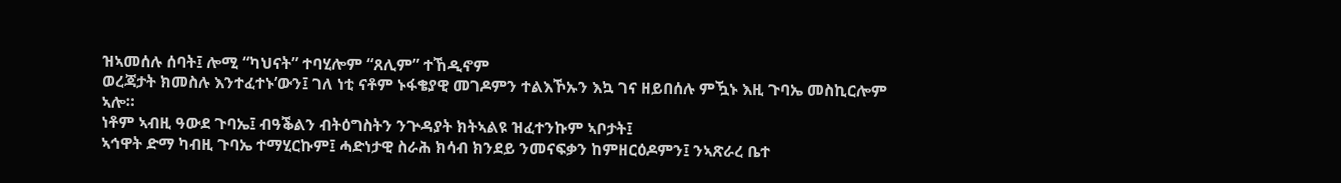ዝኣመሰሉ ሰባት፤ ሎሚ “ካህናት” ተባሂሎም “ጸሊም” ተኸዲኖም
ወረጃታት ክመስሉ እንተፈተኑ’ውን፤ ገለ ነቲ ናቶም ኑፋቄያዊ መገዶምን ተልእኾኡን እኳ ገና ዘይበሰሉ ምዃኑ እዚ ጉባኤ መስኪርሎም
ኣሎ።
ነቶም ኣብዚ ዓውደ ጉባኤ፤ ብዓቕልን ብትዕግስትን ንጕዳያት ክትኣልዩ ዝፈተንኩም ኣቦታት፤
ኣኅዋት ድማ ካብዚ ጉባኤ ተማሂርኩም፤ ሓድነታዊ ስራሕ ክሳብ ክንደይ ንመናፍቃን ከምዘርዕዶምን፤ ንኣጽራረ ቤተ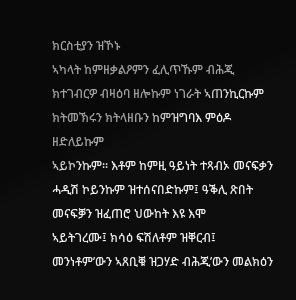ክርስቲያን ዝኾኑ
ኣካላት ከምዘቃልዖምን ፈሊጥኹም ብሕጂ ክተገብርዎ ብዛዕባ ዘሎኩም ነገራት ኣጠንኪርኩም ክትመኽሩን ክትላዘቡን ከምዝግባእ ምዕዶ ዘድለይኩም
ኣይኮንኩም። እቶም ከምዚ ዓይነት ተጻብኦ መናፍቃን ሓዲሽ ኮይንኩም ዝተሰናበድኩም፤ ዓቕሊ ጽበት መናፍቓን ዝፈጠሮ ህውከት እዩ እሞ
ኣይትገረሙ፤ ክሳዕ ፍሽለቶም ዝቐርብ፤ መንነቶም’ውን ኣጸቢቑ ዝጋሃድ ብሕጂ’ውን መልክዕን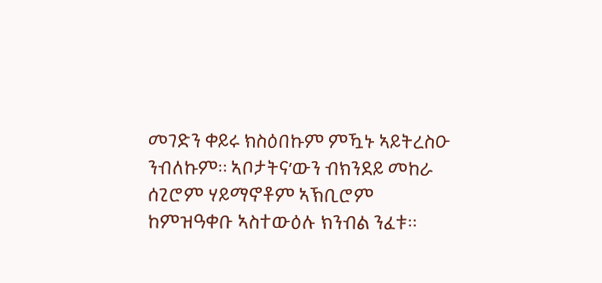መገድን ቀይሩ ክስዕበኩም ምዃኑ ኣይትረስዑ
ንብለኩም። ኣቦታትና’ውን ብክንደይ መከራ ሰጊሮም ሃይማኖቶም ኣኽቢሮም ከምዝዓቀቡ ኣስተውዕሉ ክንብል ንፈቱ።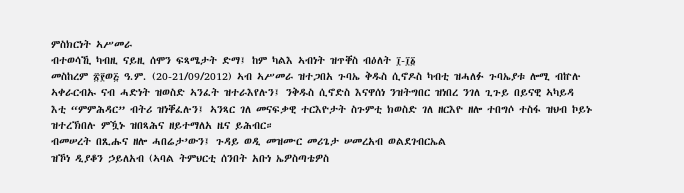ምስክርነት ኣሥመራ
ብተወሳኺ ካብዚ ናይዚ ሰሞን ፍጻሜታት ድማ፤ ከም ካልእ ኣብነት ዝጥቐስ ብዕለት ፲-፲፩
መስከረም ፳፻ወ፭ ዓ.ም. (20-21/09/2012) ኣብ ኣሥመራ ዝተጋበአ ጉባኤ ቅዱስ ሲኖዶስ ካብቲ ዝሓለፉ ጉባኤያቱ ሎሚ ብኵሉ
ኣቀራርብኡ ናብ ሓድነት ዝወስድ ኣንፈት ዝተራእየሉን፤ ንቅዱስ ሲኖድስ እናዋሰነ ንዝትግበር ዝነበረ ንገለ ጊጉይ በይናዊ ኣካይዳ
እቲ “ምምሕዳር” ብትሪ ዝነቐፈሉን፤ ኣንጻር ገለ መናፍቃዊ ተርእዮታት ስጉምቲ ክወስድ ገለ ዘርእዮ ዘሎ ተበግሶ ተስፋ ዝህብ ኮይኑ
ዝተረኽበሉ ምዃኑ ዝበጻሕና ዘይተማለአ ዜና ይሕብር።
ብመሠረት በጺሑና ዘሎ ሓበሬታ’ውን፤ ጉዳይ ወዲ መዝሙር መሪጌታ ሠመረአብ ወልደገብርኤል
ዝኾነ ዲያቆን ኃይለአብ (ኣባል ትምህርቲ ሰንበት አቡነ ኤዎስጣቴዎስ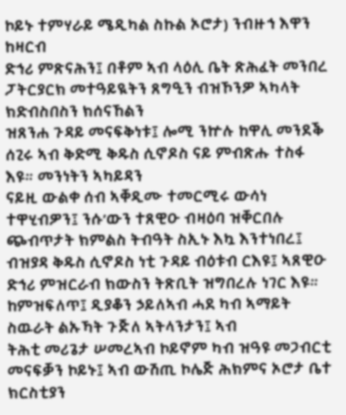ኮይኑ ተምሃራይ ሜዲካል ስኩል ኦሮታ) ንብዙኅ እዋን ከዛርብ
ድኅሪ ምጽናሕን፤ በቶም ኣብ ላዕሊ ቤት ጽሕፈት መንበረ ፓትርያርክ መተዓይዪትን ጸግዒን ብዝኾንዎ ኣካላት ክድብስበስን ክሰናኸልን
ዝጸንሐ ጉዳይ መናፍቅነቱ፤ ሎሚ ንኵሉ ከዋሊ መንደቕ ሰጊሩ ኣብ ቅድሚ ቅዱስ ሲኖዶስ ናይ ምብጽሑ ተስፋ እዩ። መንነትን ኣካይዳን
ናይዚ ውልቀ ሰብ ኣቐዲሙ ተመርሚሩ ውሳነ ተዋሂብዎን፤ ንሱ’ውን ተጸዊዑ ብዛዕባ ዝቐርበሉ ጭብጥታት ክምልስ ትብዓት ስኢኑ እኳ እንተነበረ፤
ብዝያዳ ቅዱስ ሲኖዶስ ነቲ ጉዳይ ብዕቱብ ርእዩ፤ ኣጸዊዑ ድኅሪ ምዝርራብ ክውስን ትጽቢት ዝግበረሉ ነገር እዩ።
ከምዝፍለጥ፤ ዲያቆን ኃይለኣብ ሓደ ካብ ኣማይት ስዉራት ልኡኻት ጉጅለ ኣትላንታን፤ ኣብ
ትሕቲ መሪጌታ ሠመረኣብ ኮይኖም ካብ ዝዓዩ መጋብርቲ መናፍቓን ኮይኑ፤ ኣብ ውሽጢ ኮሌጅ ሕክምና ኦሮታ ቤተ ክርስቲያን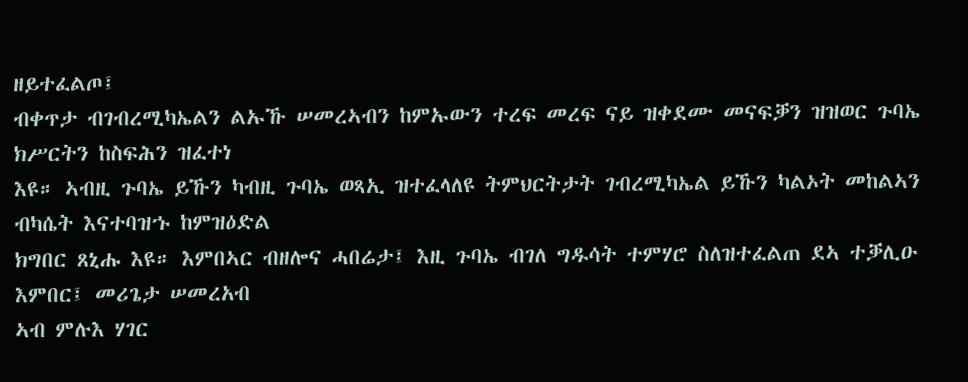ዘይተፈልጦ፤
ብቀጥታ ብገብረሚካኤልን ልኡኹ ሠመረኣብን ከምኡውን ተረፍ መረፍ ናይ ዝቀደሙ መናፍቓን ዝዝወር ጉባኤ ክሥርትን ከስፍሕን ዝፈተነ
እዩ። ኣብዚ ጉባኤ ይኹን ካብዚ ጉባኤ ወጻኢ ዝተፈላለዩ ትምህርትታት ገብረሚካኤል ይኹን ካልኦት መከልኣን ብካሴት እናተባዝኁ ከምዝዕድል
ክግበር ጸኒሑ እዩ። እምበኣር ብዘሎና ሓበሬታ፤ እዚ ጉባኤ ብገለ ግዱሳት ተምሃሮ ስለዝተፈልጠ ደኣ ተቓሊዑ እምበር፤ መሪጌታ ሠመረአብ
ኣብ ምሉእ ሃገር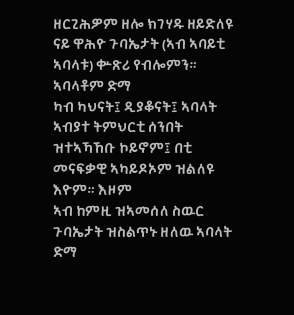ዘርጊሕዎም ዘሎ ክገሃዱ ዘይድለዩ ናይ ዋሕዮ ጉባኤታት (ኣብ ኣባይቲ ኣባላቱ) ቍጽሪ የብሎምን። ኣባላቶም ድማ
ካብ ካህናት፤ ዲያቆናት፤ ኣባላት ኣብያተ ትምህርቲ ሰንበት ዝተኣኻኸቡ ኮይኖም፤ በቲ መናፍቃዊ ኣካይዶኦም ዝልለዩ እዮም። እዞም
ኣብ ከምዚ ዝኣመሰለ ስዉር ጉባኤታት ዝስልጥኑ ዘለዉ ኣባላት ድማ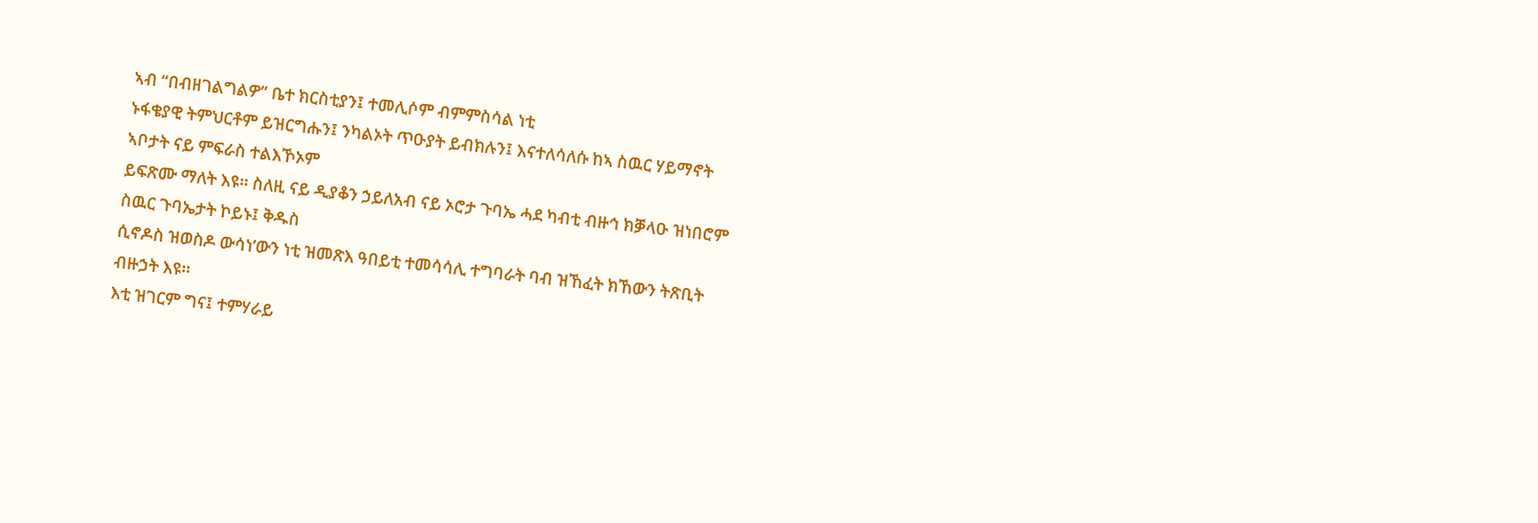ኣብ “በብዘገልግልዎ” ቤተ ክርስቲያን፤ ተመሊሶም ብምምስሳል ነቲ
ኑፋቄያዊ ትምህርቶም ይዝርግሑን፤ ንካልኦት ጥዑያት ይብክሉን፤ እናተለሳለሱ ከኣ ስዉር ሃይማኖት ኣቦታት ናይ ምፍራስ ተልእኾኦም
ይፍጽሙ ማለት እዩ። ስለዚ ናይ ዲያቆን ኃይለአብ ናይ ኦሮታ ጉባኤ ሓደ ካብቲ ብዙኅ ክቓላዑ ዝነበሮም ስዉር ጉባኤታት ኮይኑ፤ ቅዱስ
ሲኖዶስ ዝወስዶ ውሳነ’ውን ነቲ ዝመጽእ ዓበይቲ ተመሳሳሊ ተግባራት ባብ ዝኸፈት ክኸውን ትጽቢት ብዙኃት እዩ።
እቲ ዝገርም ግና፤ ተምሃራይ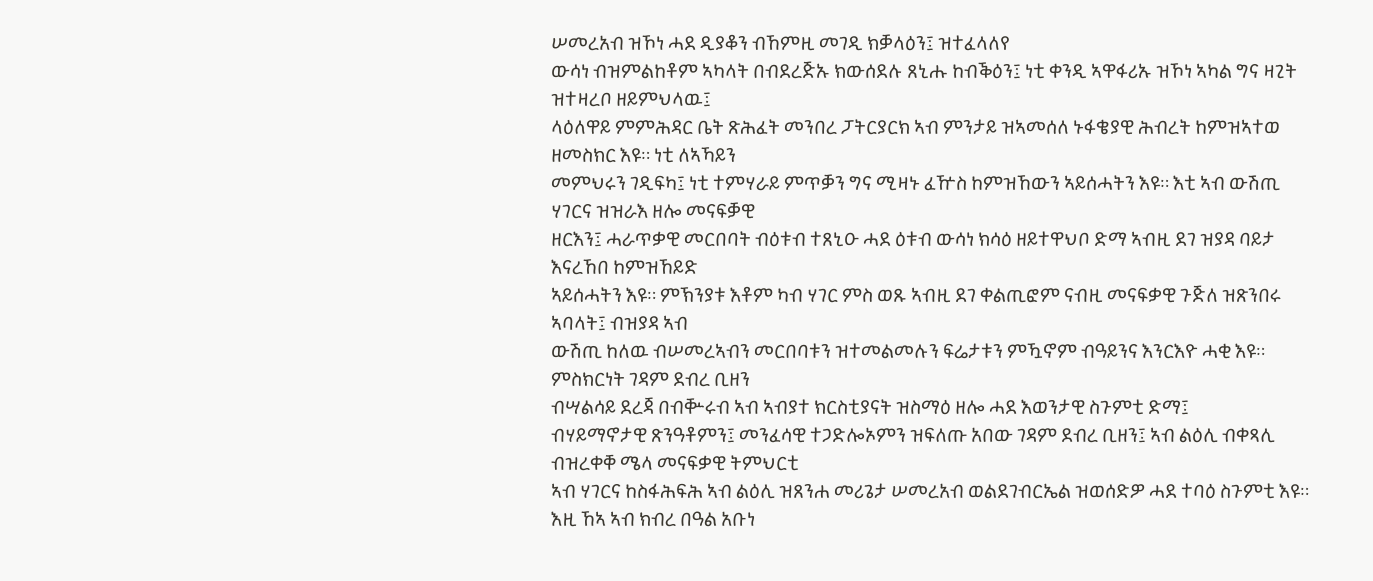ሠመረአብ ዝኾነ ሓደ ዲያቆን ብኸምዚ መገዲ ክቓላዕን፤ ዝተፈላለየ
ውሳነ ብዝምልከቶም ኣካላት በብደረጅኡ ክውሰደሉ ጸኒሑ ከብቕዕን፤ ነቲ ቀንዲ ኣዋፋሪኡ ዝኾነ ኣካል ግና ዛጊት ዝተዛረቦ ዘይምህላዉ፤
ላዕለዋይ ምምሕዳር ቤት ጽሕፈት መንበረ ፓትርያርክ ኣብ ምንታይ ዝኣመሰለ ኑፋቄያዊ ሕብረት ከምዝኣተወ ዘመስክር እዩ። ነቲ ለኣኻይን
መምህሩን ገዲፍካ፤ ነቲ ተምሃራይ ምጥቓን ግና ሚዛኑ ፈዅስ ከምዝኸውን ኣይሰሓትን እዩ። እቲ ኣብ ውሽጢ ሃገርና ዝዝራእ ዘሎ መናፍቓዊ
ዘርእን፤ ሓራጥቃዊ መርበባት ብዕቱብ ተጸኒዑ ሓደ ዕቱብ ውሳነ ክሳዕ ዘይተዋህቦ ድማ ኣብዚ ደገ ዝያዳ ባይታ እናረኸበ ከምዝኸይድ
ኣይሰሓትን እዩ። ምኽንያቱ እቶም ካብ ሃገር ምስ ወጹ ኣብዚ ደገ ቀልጢፎም ናብዚ መናፍቃዊ ጉጅለ ዝጽንበሩ ኣባላት፤ ብዝያዳ ኣብ
ውሽጢ ከለዉ ብሠመረኣብን መርበባቱን ዝተመልመሉን ፍሬታቱን ምዃኖም ብዓይንና እንርእዮ ሓቂ እዩ።
ምስክርነት ገዳም ደብረ ቢዘን
ብሣልሳይ ደረጃ በብቝሩብ ኣብ ኣብያተ ክርስቲያናት ዝስማዕ ዘሎ ሓደ እወንታዊ ስጉምቲ ድማ፤
ብሃይማኖታዊ ጽንዓቶምን፤ መንፈሳዊ ተጋድሎኦምን ዝፍለጡ አበው ገዳም ደብረ ቢዘን፤ ኣብ ልዕሊ ብቀጻሊ ብዝረቀቐ ሜላ መናፍቃዊ ትምህርቲ
ኣብ ሃገርና ከስፋሕፍሕ ኣብ ልዕሊ ዝጸንሐ መሪጌታ ሠመረአብ ወልደገብርኤል ዝወሰድዎ ሓደ ተባዕ ስጉምቲ እዩ።
እዚ ኸኣ ኣብ ክብረ በዓል አቡነ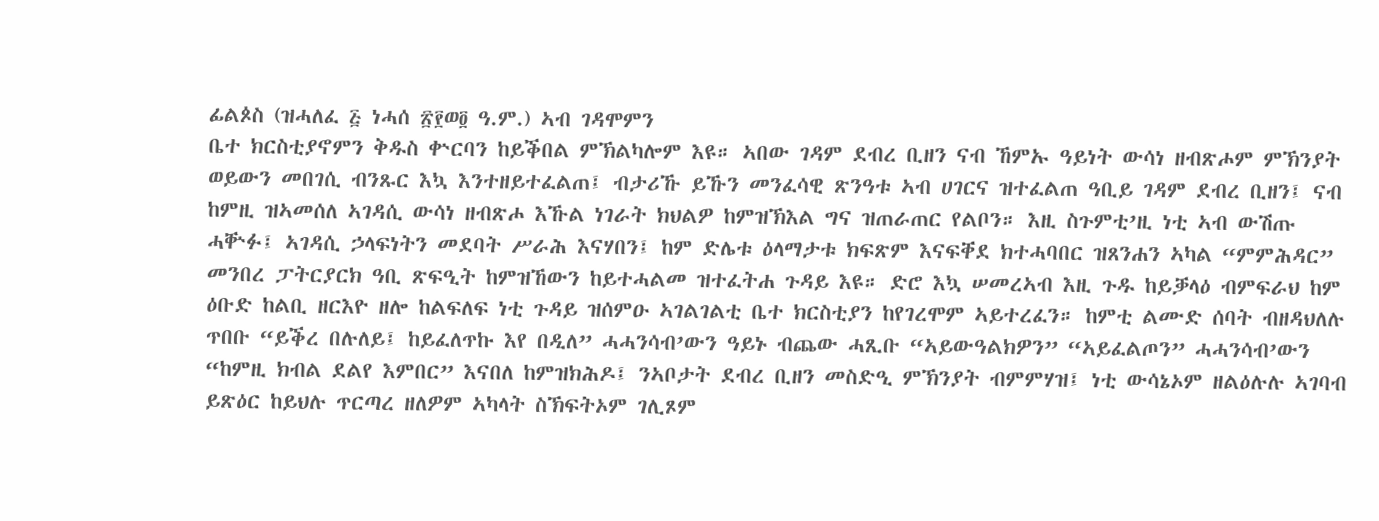ፊልጶስ (ዝሓለፈ ፭ ነሓሰ ፳፻ወ፬ ዓ.ም.) ኣብ ገዳሞምን
ቤተ ክርስቲያኖምን ቅዱስ ቍርባን ከይቕበል ምኽልካሎም እዩ። ኣበው ገዳም ደብረ ቢዘን ናብ ኸምኡ ዓይነት ውሳነ ዘብጽሖም ምኽንያት
ወይውን መበገሲ ብንጹር እኳ እንተዘይተፈልጠ፤ ብታሪኹ ይኹን መንፈሳዊ ጽንዓቱ ኣብ ሀገርና ዝተፈልጠ ዓቢይ ገዳም ደብረ ቢዘን፤ ናብ
ከምዚ ዝኣመሰለ ኣገዳሲ ውሳነ ዘብጽሖ እኹል ነገራት ክህልዎ ከምዝኽእል ግና ዝጠራጠር የልቦን። እዚ ስጉምቲ’ዚ ነቲ ኣብ ውሽጡ
ሓቝፉ፤ ኣገዳሲ ኃላፍነትን መደባት ሥራሕ እናሃበን፤ ከም ድሌቱ ዕላማታቱ ክፍጽም እናፍቐደ ክተሓባበር ዝጸንሐን ኣካል “ምምሕዳር”
መንበረ ፓትርያርክ ዓቢ ጽፍዒት ከምዝኸውን ከይተሓልመ ዝተፈትሐ ጉዳይ እዩ። ድሮ እኳ ሠመረኣብ እዚ ጉዱ ከይቓላዕ ብምፍራህ ከም
ዕቡድ ከልቢ ዘርእዮ ዘሎ ከልፍለፍ ነቲ ጉዳይ ዝሰምዑ ኣገልገልቲ ቤተ ክርስቲያን ከየገረሞም ኣይተረፈን። ከምቲ ልሙድ ሰባት ብዘዳህለሉ
ጥበቡ “ይቕረ በሉለይ፤ ከይፈለጥኩ እየ በዲለ” ሓሓንሳብ’ውን ዓይኑ ብጨው ሓጺቡ “ኣይውዓልክዎን” “ኣይፈልጦን” ሓሓንሳብ’ውን
“ከምዚ ክብል ደልየ እምበር” እናበለ ከምዝክሕዶ፤ ንኣቦታት ደብረ ቢዘን መስድዒ ምኽንያት ብምምሃዝ፤ ነቲ ውሳኔኦም ዘልዕሉሉ ኣገባብ
ይጽዕር ከይህሉ ጥርጣረ ዘለዎም ኣካላት ስኽፍትኦም ገሊጾም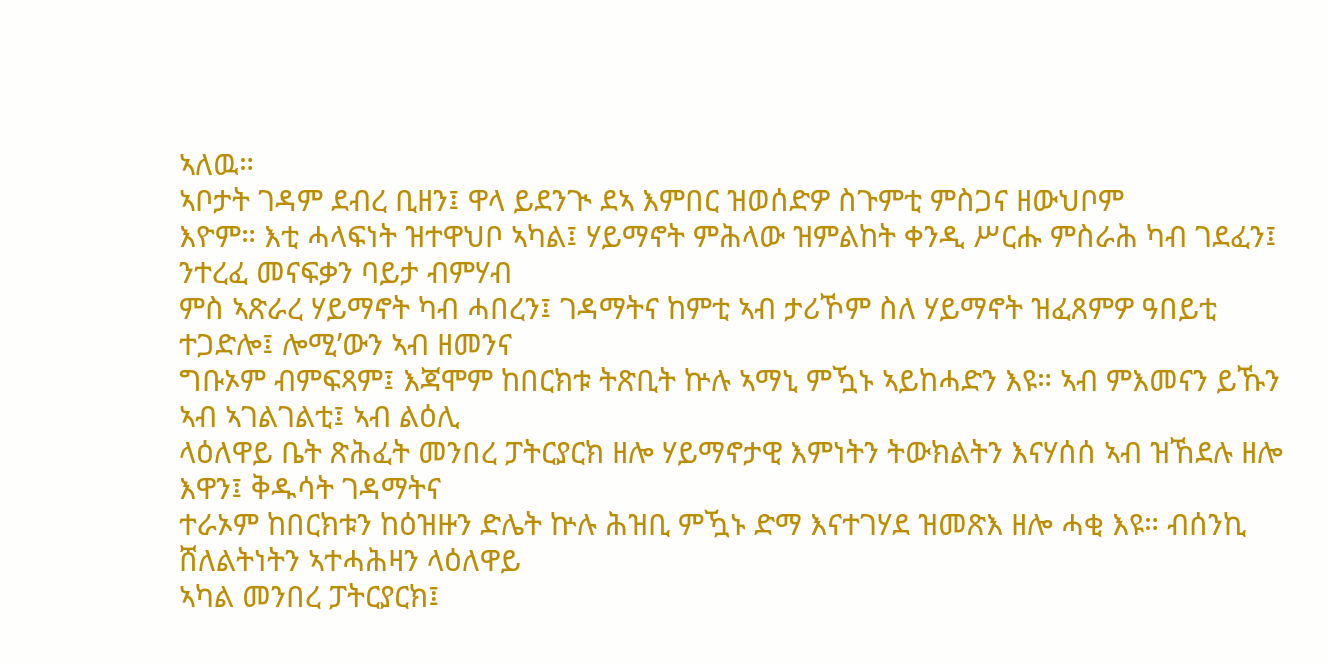ኣለዉ።
ኣቦታት ገዳም ደብረ ቢዘን፤ ዋላ ይደንጒ ደኣ እምበር ዝወሰድዎ ስጉምቲ ምስጋና ዘውህቦም
እዮም። እቲ ሓላፍነት ዝተዋህቦ ኣካል፤ ሃይማኖት ምሕላው ዝምልከት ቀንዲ ሥርሑ ምስራሕ ካብ ገደፈን፤ ንተረፈ መናፍቃን ባይታ ብምሃብ
ምስ ኣጽራረ ሃይማኖት ካብ ሓበረን፤ ገዳማትና ከምቲ ኣብ ታሪኾም ስለ ሃይማኖት ዝፈጸምዎ ዓበይቲ ተጋድሎ፤ ሎሚ’ውን ኣብ ዘመንና
ግቡኦም ብምፍጻም፤ እጃሞም ከበርክቱ ትጽቢት ኵሉ ኣማኒ ምዃኑ ኣይከሓድን እዩ። ኣብ ምእመናን ይኹን ኣብ ኣገልገልቲ፤ ኣብ ልዕሊ
ላዕለዋይ ቤት ጽሕፈት መንበረ ፓትርያርክ ዘሎ ሃይማኖታዊ እምነትን ትውክልትን እናሃሰሰ ኣብ ዝኸደሉ ዘሎ እዋን፤ ቅዱሳት ገዳማትና
ተራኦም ከበርክቱን ከዕዝዙን ድሌት ኵሉ ሕዝቢ ምዃኑ ድማ እናተገሃደ ዝመጽእ ዘሎ ሓቂ እዩ። ብሰንኪ ሸለልትነትን ኣተሓሕዛን ላዕለዋይ
ኣካል መንበረ ፓትርያርክ፤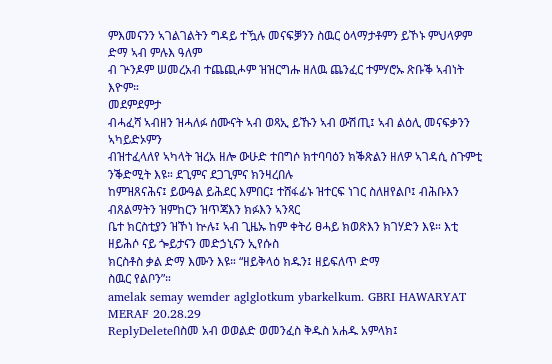ምእመናንን ኣገልገልትን ግዳይ ተዃሉ መናፍቓንን ስዉር ዕላማታቶምን ይኾኑ ምህላዎም ድማ ኣብ ምሉእ ዓለም
ብ ጕንዶም ሠመረአብ ተጨጪሖም ዝዝርግሑ ዘለዉ ጨንፈር ተምሃሮኡ ጽቡቕ ኣብነት እዮም።
መደምደምታ
ብሓፈሻ ኣብዘን ዝሓለፉ ሰሙናት ኣብ ወጻኢ ይኹን ኣብ ውሽጢ፤ ኣብ ልዕሊ መናፍቃንን ኣካይድኦምን
ብዝተፈላለየ ኣካላት ዝረአ ዘሎ ውሁድ ተበግሶ ክተባባዕን ክቕጽልን ዘለዎ ኣገዳሲ ስጉምቲ ንቕድሚት እዩ። ደጊምና ደጋጊምና ክንዛረበሉ
ከምዝጸናሕና፤ ይውዓል ይሕደር እምበር፤ ተሸፋፊኑ ዝተርፍ ነገር ስለዘየልቦ፤ ብሕቡእን ብጸልማትን ዝምከርን ዝጥጃእን ክፉእን ኣንጻር
ቤተ ክርስቲያን ዝኾነ ኵሉ፤ ኣብ ጊዜኡ ከም ቀትሪ ፀሓይ ክወጽእን ክገሃድን እዩ። እቲ ዘይሕሶ ናይ ጐይታናን መድኃኒናን ኢየሱስ
ክርስቶስ ቃል ድማ እሙን እዩ። “ዘይቅላዕ ክዱን፤ ዘይፍለጥ ድማ
ስዉር የልቦን”።
amelak semay wemder aglglotkum ybarkelkum. GBRI HAWARYAT MERAF 20.28.29
ReplyDeleteበስመ አብ ወወልድ ወመንፈስ ቅዱስ አሐዱ አምላክ፤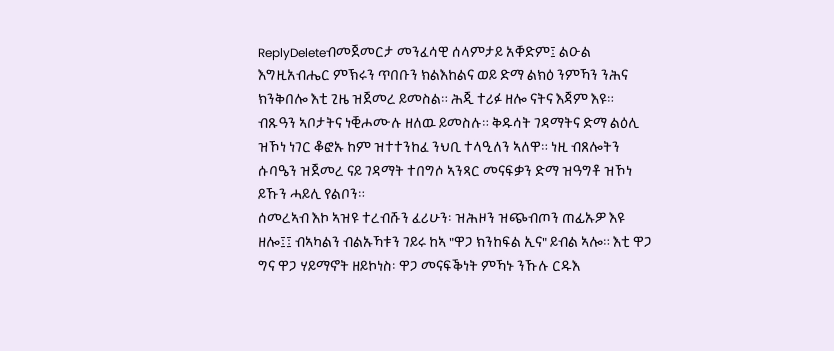ReplyDeleteብመጀመርታ መንፈሳዊ ሰላምታይ አቐድም፤ ልዑል እግዚአብሔር ምኽሩን ጥበቡን ክልእከልና ወይ ድማ ልክዕ ንምኻን ንሕና ክንቅበሎ እቲ ጊዜ ዝጀመረ ይመስል። ሕጂ ተሪፉ ዘሎ ናትና እጃም እዩ። ብጹዓን ኣቦታትና ነቒሖሙሉ ዘለዉ ይመስሉ። ቅዱሳት ገዳማትና ድማ ልዕሊ ዝኾነ ነገር ቆፎኡ ከም ዝተተንከፈ ንህቢ ተላዒለን ኣለዋ። ነዚ ብጸሎትን ሱባዔን ዝጀመረ ናይ ገዳማት ተበግሶ ኣንጻር መናፍቃን ድማ ዝዓግቶ ዝኾነ ይኹን ሓይሊ የልቦን።
ሰመረኣብ እኮ ኣዝዩ ተረብሹን ፈሪሁን፡ ዝሕዞን ዝጭብጦን ጠፊኡዎ እዩ ዘሎ፤፤ ብኣካልን ብልኡኻቱን ገይሩ ከኣ "ዋጋ ክንከፍል ኢና" ይብል ኣሎ። እቲ ዋጋ ግና ዋጋ ሃይማኖት ዘይኮነስ፡ ዋጋ መናፍቕነት ምኻኑ ንኹሉ ርዱእ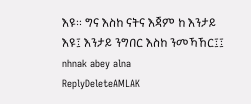እዩ። ግና እስከ ናትና እጃም ከ እንታይ እዩ፤ እንታይ ንግበር እስከ ንመኻኸር፤፤
nhnak abey alna
ReplyDeleteAMLAK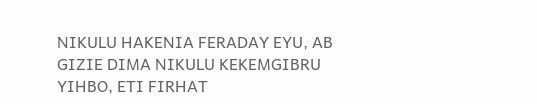NIKULU HAKENIA FERADAY EYU, AB GIZIE DIMA NIKULU KEKEMGIBRU YIHBO, ETI FIRHAT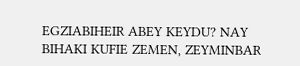EGZIABIHEIR ABEY KEYDU? NAY BIHAKI KUFIE ZEMEN, ZEYMINBAR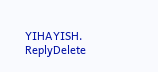YIHAYISH.
ReplyDelete